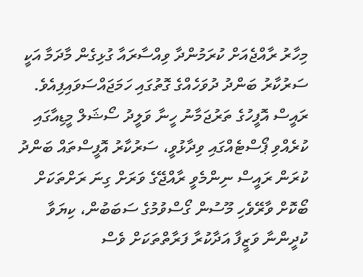މިހާރު ރާއްޖެއަށް ކުރަމުންދާ ވިއްސާރައާ ގުޅިގެން މާދަމާ އަކީ ސަރުކާރު ބަންދު ދުވަހެއްގެ ގޮތުގައި ހަމަޖައްސަވައިފިއެވެ.
ރައީސް އޮފީހުގެ ތަރުޖަމާނު ހީނާ ވަލީދު ސޯޝަލް މީޑިއާގައި ކުރެއްވި ޕޯސްޓެއްގައި ވިދާޅުވީ، ސަރުކާރު އޮފީސްތައް ބަންދު ކުރަން ރައީސް ނިންމެވީ ރާއްޖޭގެ ވަރަށް ގިނަ ރަށްތަކަށް ބޯކޮށް ވާރޭވެހި މޫސުން ގޯސްވުމުގެ ސަބަބުން، ކިޔަވާ ކުދީންނާ ވަޒީފާ އަދާކުރާ ފަރާތްތަކަށް ވެސް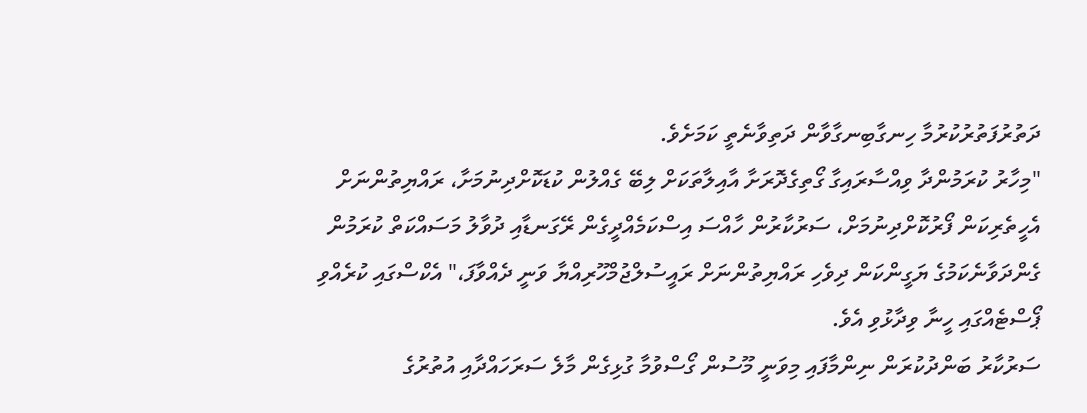ދަތުރުފަތުރުކުރުމާ ހިނގާބިނގާވާން ދަތިވާނެތީ ކަމަށެވެ.
"މިހާރު ކުރަމުންދާ ވިއްސާރައިގާ ގޯތިގެދޮރަށާ އާއިލާތަކަށް ލިބޭ ގެއްލުން ކުޑަކޮށްދިނުމަށާ، ރައްޔިތުންނަށް އެހީތެރިކަން ފޯރުކޮށްދިނުމަށް، ސަރުކާރުން ހާއްސަ އިސްކަމެއްދީގެން ރޭގަނޑާއި ދުވާލު މަސައްކަތް ކުރަމުން ގެންދަވާނެކަމުގެ ޔަގީންކަން ދިވެހި ރައްޔިތުންނަށް ރައީސުލްޖުމްހޫރިއްޔާ ވަނީ ދެއްވާފަ،" އެކްސްގައި ކުރެއްވި ޕޯސްޓެއްގައި ހީނާ ވިދާޅުވި އެވެ.
ސަރުކާރު ބަންދުކުރަން ނިންމާފައި މިވަނީ މޫސުން ގޯސްވުމާ ގުޅިގެން މާލެ ސަރަހައްދާއި އުތުރުގެ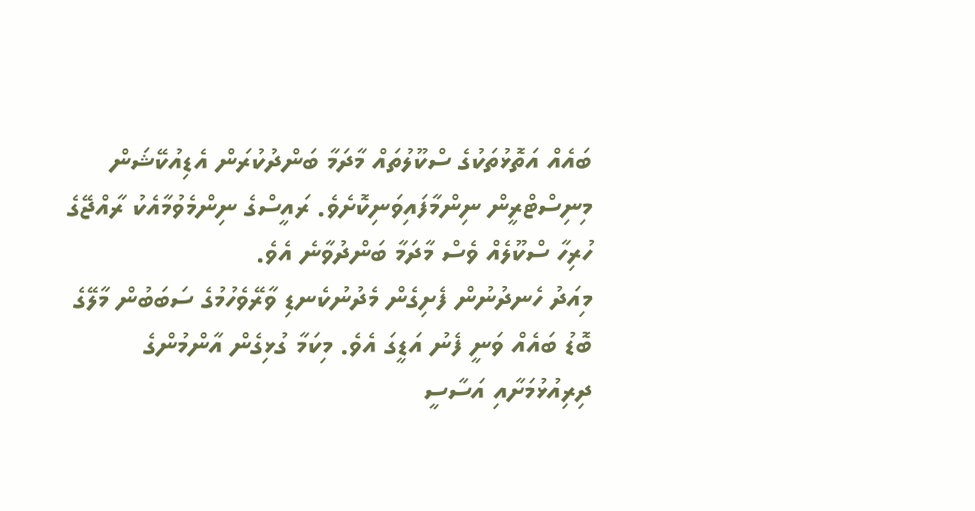ބައެއް އަތޮޅުތަކުގެ ސްކޫލުތައް މާދަމާ ބަންދުކުރަން އެޑިއުކޭޝަން މިނިސްޓްރީން ނިންމާފައިވަނިކޮށެވެ. ރައީސްގެ ނިންމެވުމާއެކު ރާއްޖޭގެ ހުރިހާ ސްކޫލެއް ވެސް މާދަމާ ބަންދުވާނެ އެވެ.
މިއަދު ހެނދުނުން ފެށިގެން މެދުނުކެނޑި ވާރޭވެހުމުގެ ސަބަބުން މާލޭގެ ބޮޑު ބައެއް ވަނީ ފެނު އަޑީގަ އެވެ. މިކަމާ ގުޅިގެން އާންމުންގެ ދިރިއުޅުމަށާއި އަސާސީ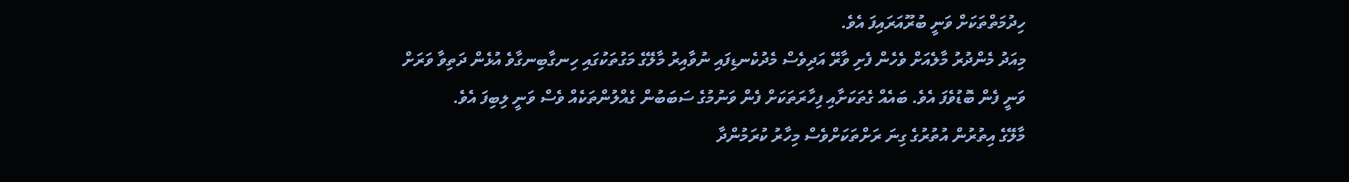ހިދުމަތްތަކަށް ވަނީ ބުރޫއަރައިފަ އެވެ.
މިއަދު މެންދުރު މާލެއަށް ވެހެން ފެށި ވާރޭ އަދިވެސް މެދުކެނޑިފައި ނުވާއިރު މާލޭގެ މަގުތަކުގައި ހިނގާބިނގާވެ އުޅެން ދަތިވާ ވަރަށް ވަނީ ފެން ބޮޑުވެފަ އެވެ. ބައެއް ގެތަކަށާއި ފިހާރަތަކަށް ފެން ވަނުމުގެ ސަބަބުން ގެއްލުންތަކެއް ވެސް ވަނީ ލިބިފަ އެވެ.
މާލޭގެ އިތުރުން އުތުރުގެ ގިނަ ރަށްތަކަށްވެސް މިހާރު ކުރަމުންދާ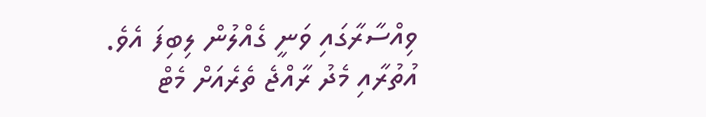ވިއްސާރާގައި ވަނީ ގެއްލުން ލިބިފަ އެވެ.
އުތުރާއި މެދު ރާއްޖެ ތެރެއަށް މެޓް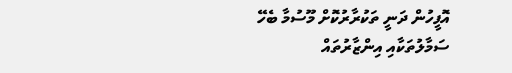އޮފީހުން ދަނީ ތަކުރާރުކޮށް މޫސުމާ ބެހޭ ސަމާލުތަކާއި އިންޒާރުތައް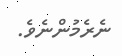ނެރެމުންނެވެ.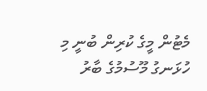މެޓުން މީގެ ކުރިން ބުނީ މި ހުޅަނގު މޫސުމުގެ ބާރު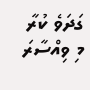ގަދަވެ ކުރާ މި ވިއްސާރަ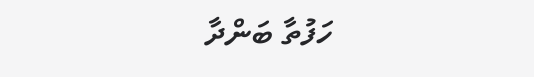ހަފުތާ ބަންދާ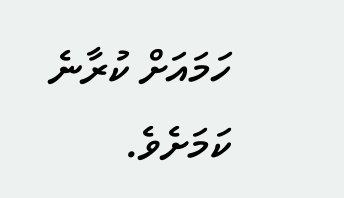ހަމައަށް ކުރާނެ ކަމަށެވެ.